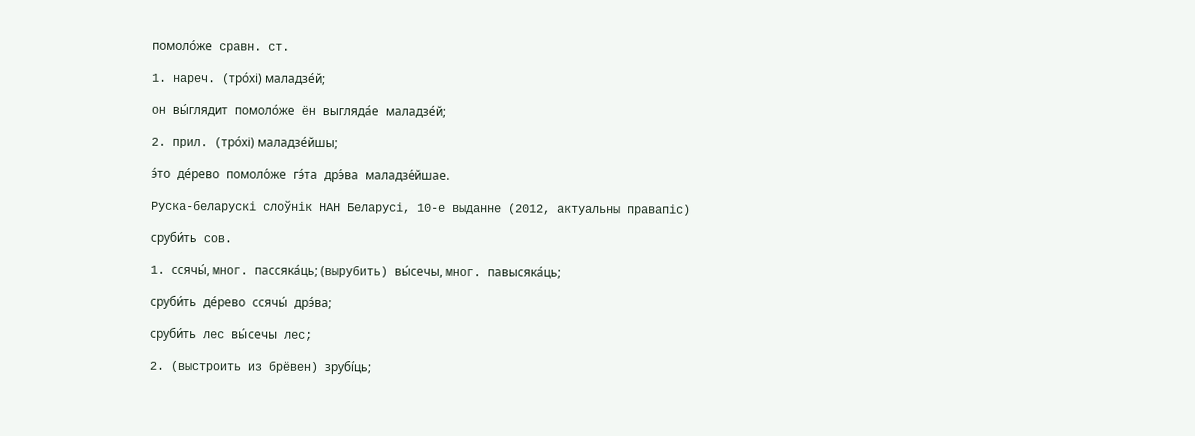помоло́же сравн. ст.

1. нареч. (тро́хі) маладзе́й;

он вы́глядит помоло́же ён выгляда́е маладзе́й;

2. прил. (тро́хі) маладзе́йшы;

э́то де́рево помоло́же гэ́та дрэ́ва маладзе́йшае.

Руска-беларускі слоўнік НАН Беларусі, 10-е выданне (2012, актуальны правапіс)

сруби́ть сов.

1. ссячы́, мног. пассяка́ць; (вырубить) вы́сечы, мног. павысяка́ць;

сруби́ть де́рево ссячы́ дрэ́ва;

сруби́ть лес вы́сечы лес;

2. (выстроить из брёвен) зрубі́ць;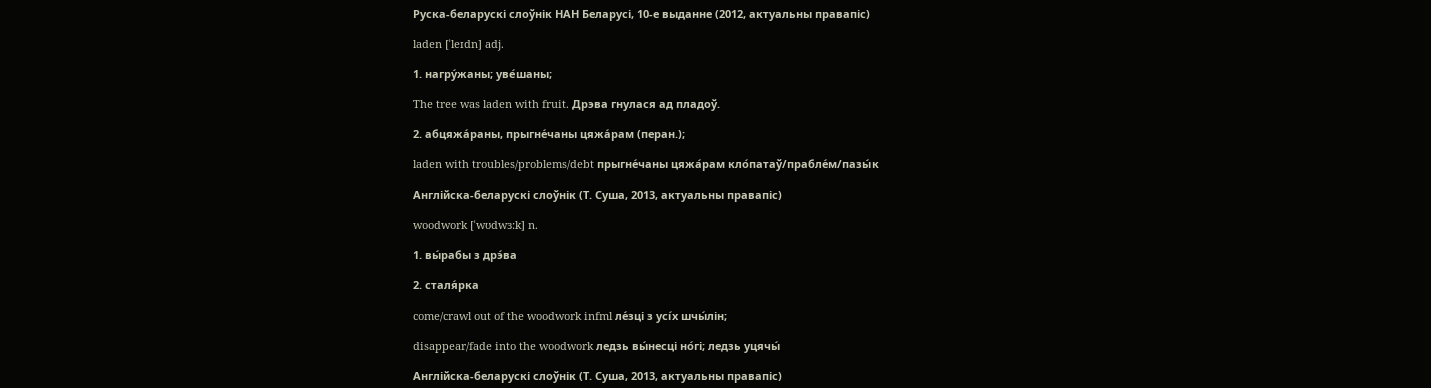Руска-беларускі слоўнік НАН Беларусі, 10-е выданне (2012, актуальны правапіс)

laden [ˈleɪdn] adj.

1. нагру́жаны; уве́шаны;

The tree was laden with fruit. Дрэва гнулася ад пладоў.

2. абцяжа́раны, прыгне́чаны цяжа́рам (перан.);

laden with troubles/problems/debt прыгне́чаны цяжа́рам кло́патаў/прабле́м/пазы́к

Англійска-беларускі слоўнік (Т. Суша, 2013, актуальны правапіс)

woodwork [ˈwʊdwɜ:k] n.

1. вы́рабы з дрэ́ва

2. сталя́рка

come/crawl out of the woodwork infml ле́зці з усі́х шчы́лін;

disappear/fade into the woodwork ледзь вы́несці но́гі; ледзь уцячы́

Англійска-беларускі слоўнік (Т. Суша, 2013, актуальны правапіс)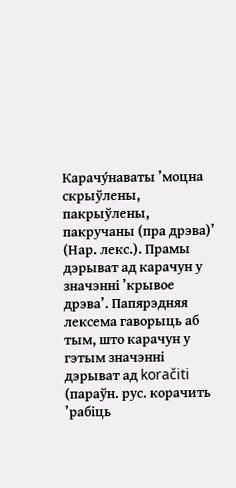Карачу́наваты ’моцна скрыўлены, пакрыўлены, пакручаны (пра дрэва)’ (Нар. лекс.). Прамы дэрыват ад карачун у значэнні ’крывое дрэва’. Папярэдняя лексема гаворыць аб тым, што карачун у гэтым значэнні дэрыват ад koračiti (параўн. рус. корачить ’рабіць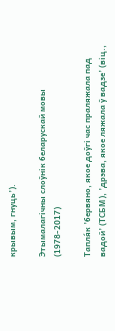крывым, гнуць’).

Этымалагічны слоўнік беларускай мовы (1978-2017)

Тапля́к ’бервяно, якое доўгі час праляжала пад вадой’ (ТСБМ), ’дрэва, якое ляжала ў вадзе’ (віц.,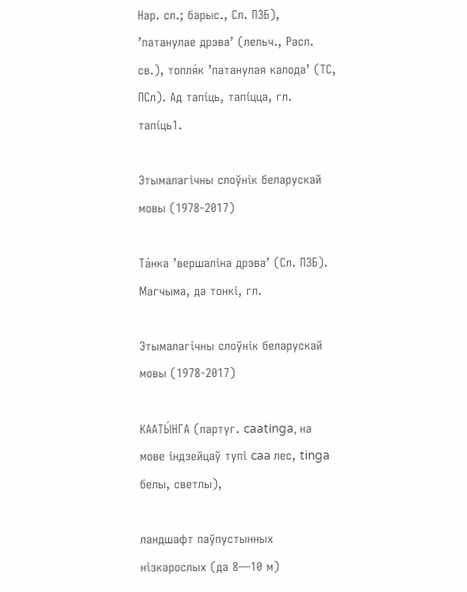Нар. сл.; барыс., Сл. ПЗБ), ’патанулае дрэва’ (лельч., Расл. св.), топля́к ’патанулая калода’ (ТС, ПСл). Ад тапі́ць, тапі́цца, гл. тапі́ць1.

Этымалагічны слоўнік беларускай мовы (1978-2017)

Та́нка ’вершаліна дрэва’ (Сл. ПЗБ). Магчыма, да тонкі, гл.

Этымалагічны слоўнік беларускай мовы (1978-2017)

КААТЫ́НГА (партуг. caatinga, на мове індзейцаў тупі caa лес, tinga белы, светлы),

ландшафт паўпустынных нізкарослых (да 8—10 м)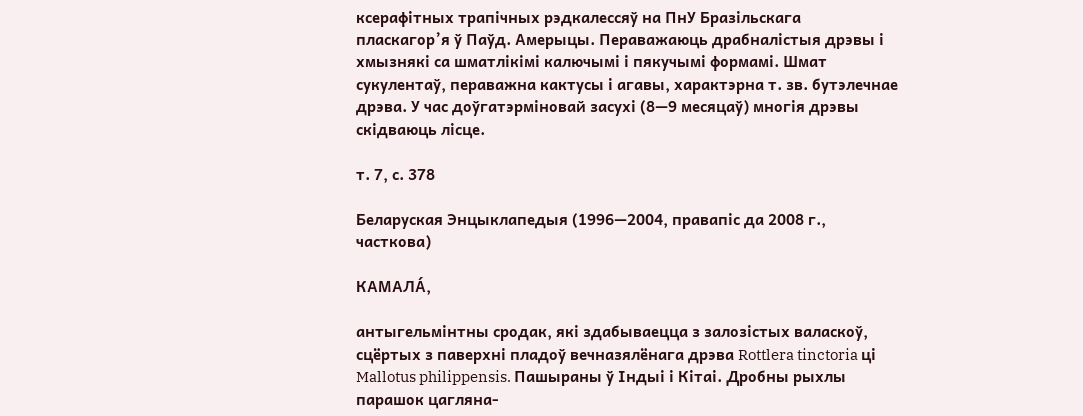ксерафітных трапічных рэдкалессяў на ПнУ Бразільскага пласкагор’я ў Паўд. Амерыцы. Пераважаюць драбналістыя дрэвы і хмызнякі са шматлікімі калючымі і пякучымі формамі. Шмат сукулентаў, пераважна кактусы і агавы, характэрна т. зв. бутэлечнае дрэва. У час доўгатэрміновай засухі (8—9 месяцаў) многія дрэвы скідваюць лісце.

т. 7, с. 378

Беларуская Энцыклапедыя (1996—2004, правапіс да 2008 г., часткова)

КАМАЛА́,

антыгельмінтны сродак, які здабываецца з залозістых валаскоў, сцёртых з паверхні пладоў вечназялёнага дрэва Rottlera tinctoria ці Mallotus philippensis. Пашыраны ў Індыі і Кітаі. Дробны рыхлы парашок цагляна-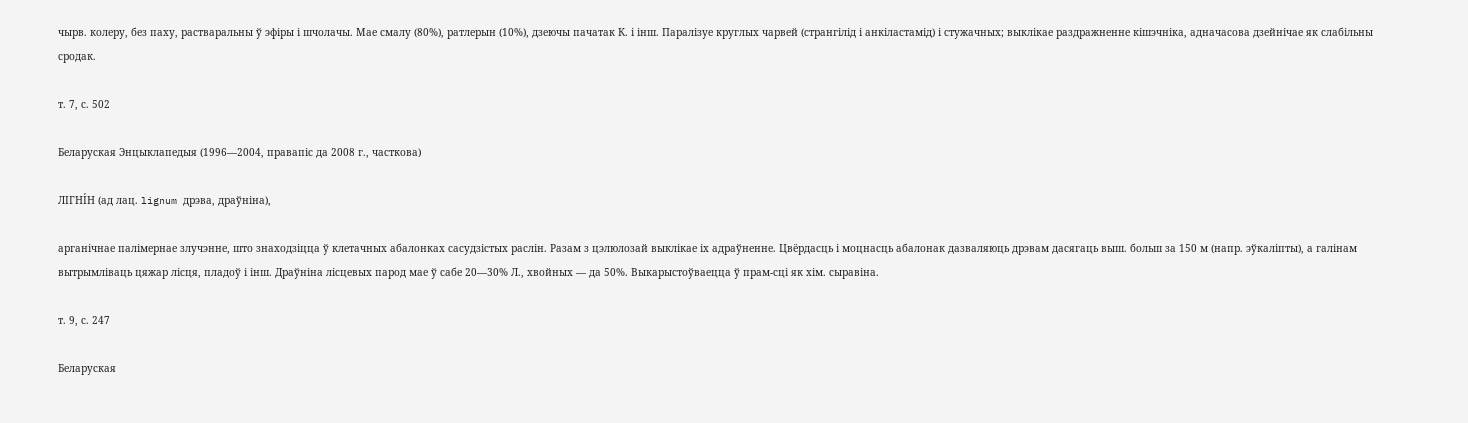чырв. колеру, без паху, растваральны ў эфіры і шчолачы. Мае смалу (80%), ратлерын (10%), дзеючы пачатак К. і інш. Паралізуе круглых чарвей (странгілід і анкіластамід) і стужачных; выклікае раздражненне кішэчніка, адначасова дзейнічае як слабільны сродак.

т. 7, с. 502

Беларуская Энцыклапедыя (1996—2004, правапіс да 2008 г., часткова)

ЛІГНІ́Н (ад лац. lignum дрэва, драўніна),

арганічнае палімернае злучэнне, што знаходзіцца ў клетачных абалонках сасудзістых раслін. Разам з цэлюлозай выклікае іх адраўненне. Цвёрдасць і моцнасць абалонак дазваляюць дрэвам дасягаць выш. больш за 150 м (напр. эўкаліпты), а галінам вытрымліваць цяжар лісця, пладоў і інш. Драўніна лісцевых парод мае ў сабе 20—30% Л., хвойных — да 50%. Выкарыстоўваецца ў прам-сці як хім. сыравіна.

т. 9, с. 247

Беларуская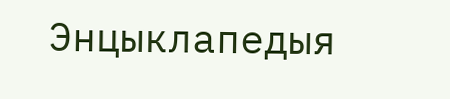Энцыклапедыя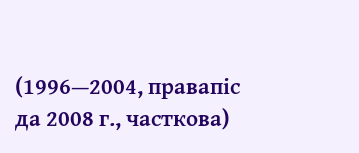(1996—2004, правапіс да 2008 г., часткова)